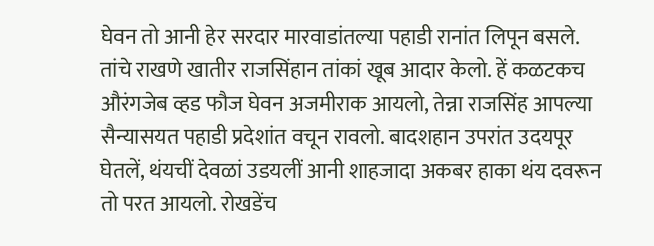घेवन तो आनी हेर सरदार मारवाडांतल्या पहाडी रानांत लिपून बसले. तांचे राखणे खातीर राजसिंहान तांकां खूब आदार केलो. हें कळटकच औरंगजेब व्हड फौज घेवन अजमीराक आयलो, तेन्ना राजसिंह आपल्या सैन्यासयत पहाडी प्रदेशांत वचून रावलो. बादशहान उपरांत उदयपूर घेतलें, थंयचीं देवळां उडयलीं आनी शाहजादा अकबर हाका थंय दवरून तो परत आयलो. रोखडेंच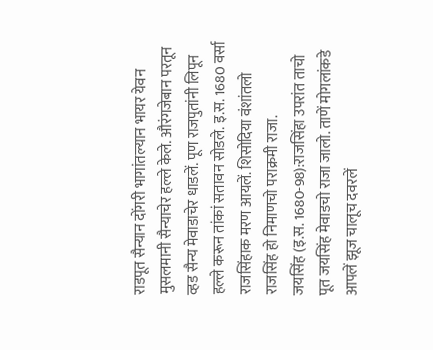राडपूत सैन्यान दोंगरी भागांतल्यान भायर येवन मुसलमानी सैन्याचेर हल्ले केले. औरंगजेबान परतून व्हड सैन्य मेवाडाचेर धाडलें. पूण राजपुतांनी लिपून हल्ले करून तांकां सतावन सोडले. इ.स. 1680 वर्सा राजसिंहाक मरण आयलें. शिसोदिया वंशांतलो राजसिंह हो निमाणचो पराक्रमी राजा.
जयसिंह (इ.स. 1680-98):राजसिंहा उपरांत ताचो पूत जयसिंह मेवाडचो राजा जालो. ताणें मोगलांकडे आपलें झूज चालूच दवरलें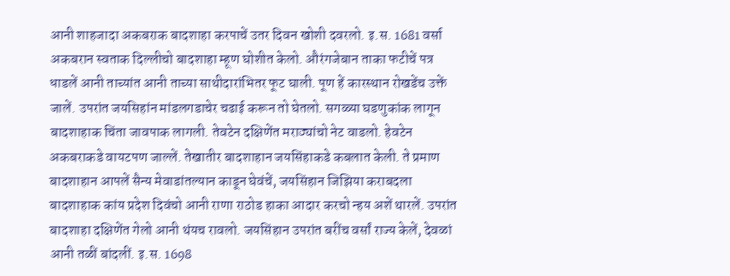आनी शाहजादा अकबराक बादशाहा करपाचें उतर दिवन खोशी दवरलो. इ.स. 1681 वर्सा अकबरान स्वताक दिल्लीचो बादशाहा म्हूण घोशीत केलो. औरंगजेबान ताका फटीचें पत्र धाडलें आनी ताच्यांत आनी ताच्या साथीदारांभितर फूट घाली. पूण हें कारस्थान रोखडेंच उक्तें जालें. उपरांत जयसिहांन मांडलगडाचेर चढाई करून तो घेतलो. सगळ्या घडणुकांक लागून बादशाहाक चिंता जावपाक लागली. तेवटेन दक्षिणेंत मराठ्यांचो नेट वाडलो. हेवटेन अकबराकडे वायटपण जाल्लें. तेखातीर बादशाहान जयसिंहाकडे कबलात केली. ते प्रमाण बादशाहान आपलें सैन्य मेवाडांतल्यान काडून घेवंचें, जयसिंहान जिझिया कराबदला बादशाहाक कांय प्रदेश दिवंचो आनी राणा राठोड हाका आदार करचो न्हय अशें थारलें. उपरांत बादशाहा दक्षिणेंत गेलो आनी थंयच रावलो. जयसिंहान उपरांत बरींच वर्सां राज्य केलें, देवळां आनी तळीं बांदलीं. इ.स. 1698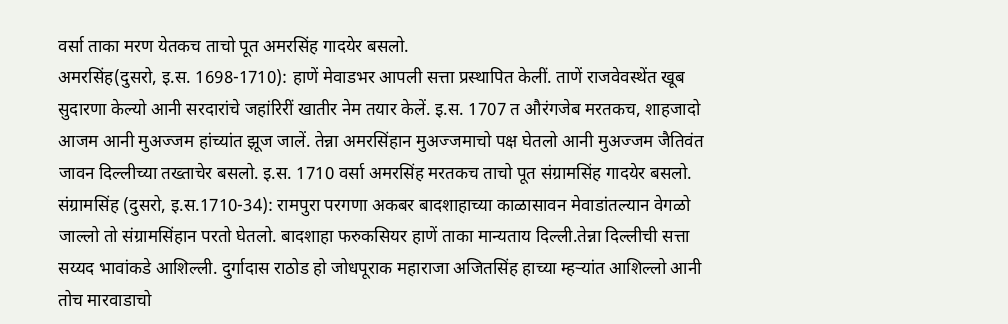वर्सा ताका मरण येतकच ताचो पूत अमरसिंह गादयेर बसलो.
अमरसिंह(दुसरो, इ.स. 1698-1710): हाणें मेवाडभर आपली सत्ता प्रस्थापित केलीं. ताणें राजवेवस्थेंत खूब सुदारणा केल्यो आनी सरदारांचे जहांरिरीं खातीर नेम तयार केलें. इ.स. 1707 त औरंगजेब मरतकच, शाहजादो आजम आनी मुअज्जम हांच्यांत झूज जालें. तेन्ना अमरसिंहान मुअज्जमाचो पक्ष घेतलो आनी मुअज्जम जैतिवंत जावन दिल्लीच्या तख्ताचेर बसलो. इ.स. 1710 वर्सा अमरसिंह मरतकच ताचो पूत संग्रामसिंह गादयेर बसलो.
संग्रामसिंह (दुसरो, इ.स.1710-34): रामपुरा परगणा अकबर बादशाहाच्या काळासावन मेवाडांतल्यान वेगळो जाल्लो तो संग्रामसिंहान परतो घेतलो. बादशाहा फरुकसियर हाणें ताका मान्यताय दिल्ली.तेन्ना दिल्लीची सत्ता सय्यद भावांकडे आशिल्ली. दुर्गादास राठोड हो जोधपूराक महाराजा अजितसिंह हाच्या म्हऱ्यांत आशिल्लो आनी तोच मारवाडाचो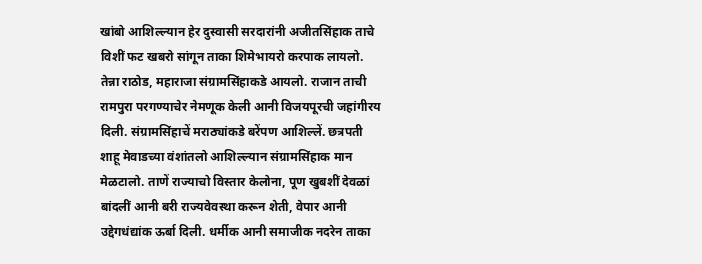खांबो आशिल्ल्यान हेर दुस्वासी सरदारांनी अजीतसिंहाक ताचे विशीं फट खबरो सांगून ताका शिमेभायरो करपाक लायलो. तेन्ना राठोड, महाराजा संग्रामसिंहाकडे आयलो. राजान ताची रामपुरा परगण्याचेर नेमणूक केली आनी विजयपूरची जहांगीरय दिली. संग्रामसिंहाचें मराठ्यांकडे बरेंपण आशिल्लें. छत्रपती शाहू मेवाडच्या वंशांतलो आशिल्ल्यान संग्रामसिंहाक मान मेळटालो. ताणें राज्याचो विस्तार केलोना, पूण खुबशीं देवळां बांदलीं आनी बरी राज्यवेवस्था करून शेती, वेपार आनी उद्देगधंद्यांक ऊर्बा दिली. धर्मीक आनी समाजीक नदरेन ताका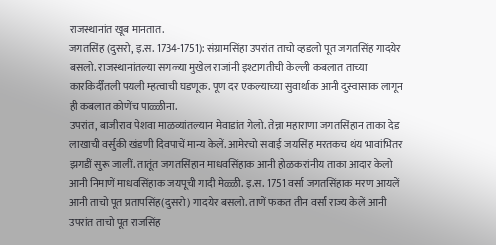राजस्थानांत खूब मानतात.
जगतसिंह (दुसरो, इ.स. 1734-1751): संग्रामसिंहा उपरांत ताचो व्हडलो पूत जगतसिंह गादयेर बसलो. राजस्थानांतल्या सगळ्या मुखेल राजांनी इश्टागतीची केल्ली कबलात ताच्या कारकिर्दींतली पयली म्हत्वाची घडणूक. पूण दर एकल्याच्या सुवार्थाक आनी दुस्वासाक लागून ही कबलात कोणेंच पाळ्ळीना.
उपरांत, बाजीराव पेशवा माळव्यांतल्यान मेवाडांत गेलो. तेन्ना महाराणा जगतसिंहान ताका देड लाखाची वर्सुकी खंडणी दिवपाचें मान्य केलें. आमेरचो सवाई जयसिंह मरतकच थंय भावांभितर झगडीं सुरू जालीं. तातूंत जगतसिंहान माधवसिंहाक आनी होळकरांनीय ताका आदार केलो आनी निमाणें माधवसिंहाक जयपूची गादी मेळ्ळी. इ.स. 1751 वर्सा जगतसिंहाक मरण आयलें आनी ताचो पूत प्रतापसिंह(दुसरो) गादयेर बसलो. ताणें फकत तीन वर्सां राज्य केलें आनी उपरांत ताचो पूत राजसिंह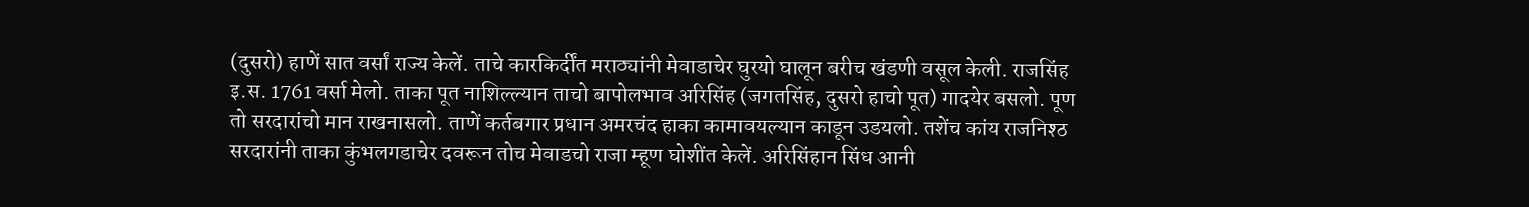(दुसरो) हाणें सात वर्सां राज्य केलें. ताचे कारकिर्दींत मराठ्यांनी मेवाडाचेर घुरयो घालून बरीच खंडणी वसूल केली. राजसिंह इ.स. 1761 वर्सा मेलो. ताका पूत नाशिल्ल्यान ताचो बापोलभाव अरिसिंह (जगतसिंह, दुसरो हाचो पूत) गादयेर बसलो. पूण तो सरदारांचो मान राखनासलो. ताणें कर्तबगार प्रधान अमरचंद हाका कामावयल्यान काडून उडयलो. तशेंच कांय राजनिश्ठ सरदारांनी ताका कुंभलगडाचेर दवरून तोच मेवाडचो राजा म्हूण घोशींत केलें. अरिसिंहान सिंध आनी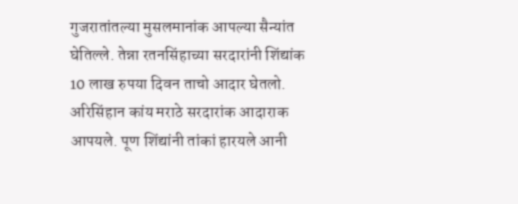गुजरातांतल्या मुसलमानांक आपल्या सैन्यांत घेतिल्ले. तेन्ना रतनसिंहाच्या सरदारांनी शिंद्यांक 10 लाख रुपया दिवन ताचो आदार घेतलो. अरिसिंहान कांय मराठे सरदारांक आदाराक आपयले. पूण शिंद्यांनी तांकां हारयले आनी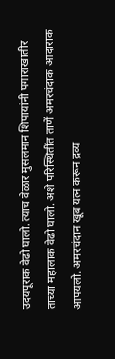उदयपूराक वेढो घालो. त्याच वेळार मुसलमान शिपायांनी पगाराखातीर ताच्या महालाक वेढो घालो. अशे परिस्थितींत ताणें अमरचंदाक आदाराक आपयलो. अमरचंदान खूब यत्न करून द्रव्य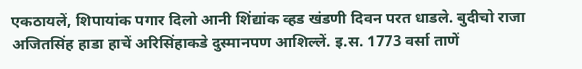एकठायलें, शिपायांक पगार दिलो आनी शिंद्यांक व्हड खंडणी दिवन परत धाडले. बुदीचो राजा अजितसिंह हाडा हाचें अरिसिंहाकडे दुस्मानपण आशिल्लें. इ.स. 1773 वर्सा ताणें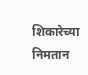शिकारेच्या निमतान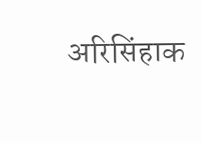अरिसिंहाक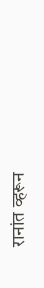रानांत व्हरून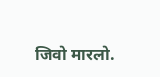जिवो मारलो.